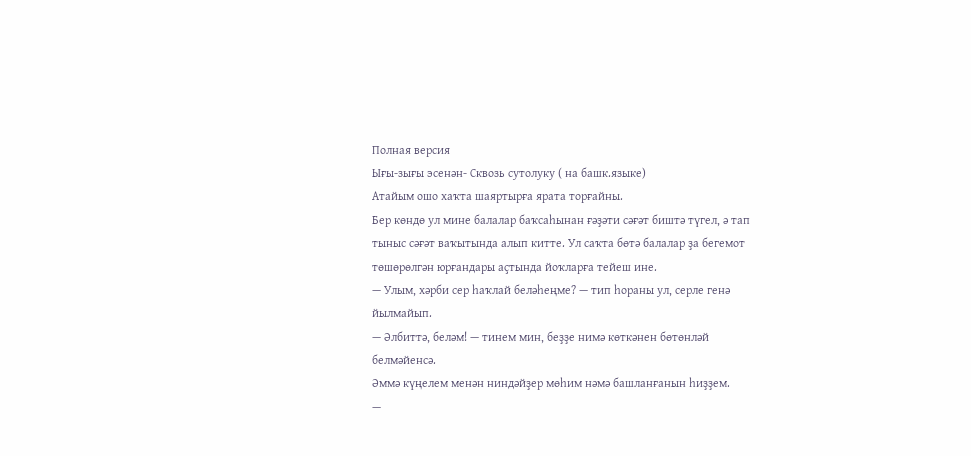Полная версия
Ығы-зығы эсенән- Сквозь сутолуку ( на башк.языке)
Атайым ошо хаҡта шаяртырға ярата торғайны.
Бер көндө ул мине балалар баҡсаһынан ғәҙәти сәғәт биштә түгел, ә тап тыныс сәғәт ваҡытында алып китте. Ул саҡта бөтә балалар ҙа бегемот төшөрөлгән юрғандары аҫтында йоҡларға тейеш ине.
— Улым, хәрби сер һаҡлай беләһеңме? — тип һораны ул, серле генә йылмайып.
— Әлбиттә, беләм! — тинем мин, беҙҙе нимә көткәнен бөтөнләй белмәйенсә.
Әммә күңелем менән ниндәйҙер мөһим нәмә башланғанын һиҙҙем.
—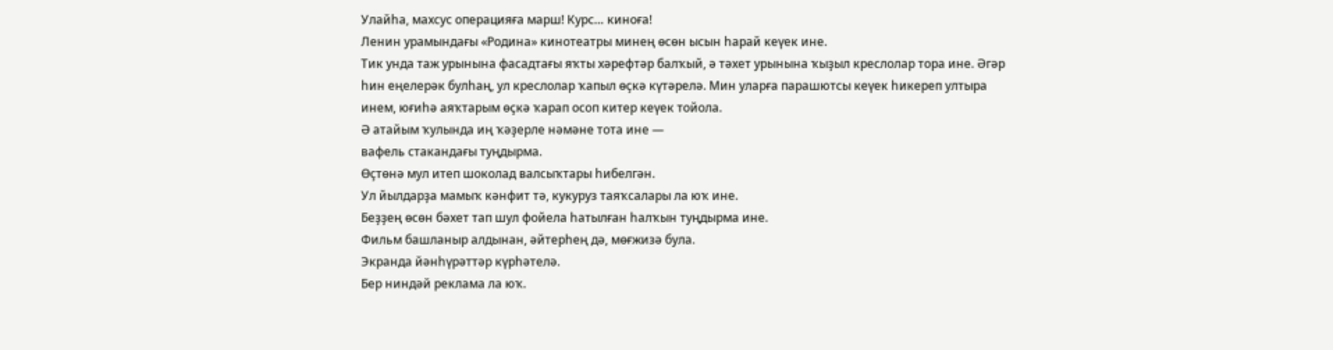Улайһа, махсус операцияға марш! Курс… киноға!
Ленин урамындағы «Родина» кинотеатры минең өсөн ысын һарай кеүек ине.
Тик унда таж урынына фасадтағы яҡты хәрефтәр балҡый, ә тәхет урынына ҡыҙыл креслолар тора ине. Әгәр һин еңелерәк булһаң, ул креслолар ҡапыл өҫкә күтәрелә. Мин уларға парашютсы кеүек һикереп ултыра инем, юғиһә аяҡтарым өҫкә ҡарап осоп китер кеүек тойола.
Ә атайым ҡулында иң ҡәҙерле нәмәне тота ине —
вафель стакандағы туңдырма.
Өҫтөнә мул итеп шоколад валсыҡтары һибелгән.
Ул йылдарҙа мамыҡ кәнфит тә, кукуруз таяҡсалары ла юҡ ине.
Беҙҙең өсөн бәхет тап шул фойела һатылған һалҡын туңдырма ине.
Фильм башланыр алдынан, әйтерһең дә, мөғжизә була.
Экранда йәнһүрәттәр күрһәтелә.
Бер ниндәй реклама ла юҡ.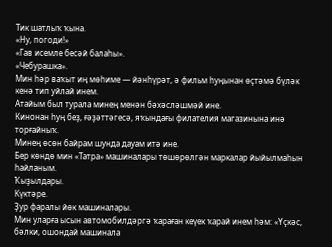Тик шатлыҡ ҡына.
«Ну, погоди!»
«Гав исемле бесәй балаһы».
«Чебурашка».
Мин һәр ваҡыт иң мөһиме — йәнһүрәт, ә фильм һуңынан өҫтәмә бүләк кенә тип уйлай инем.
Атайым был турала минең менән бәхәсләшмәй ине.
Кинонан һуң беҙ, ғәҙәттәгесә, яҡындағы филателия магазинына инә торғайныҡ.
Минең өсөн байрам шунда дауам итә ине.
Бер көндө мин «Татра» машиналары төшөрөлгән маркалар йыйылмаһын һайланым.
Ҡыҙылдары.
Күктәре.
Ҙур фаралы йөк машиналары.
Мин уларға ысын автомобилдәргә ҡараған кеүек ҡарай инем һәм: «Үҫкәс, бәлки, ошондай машинала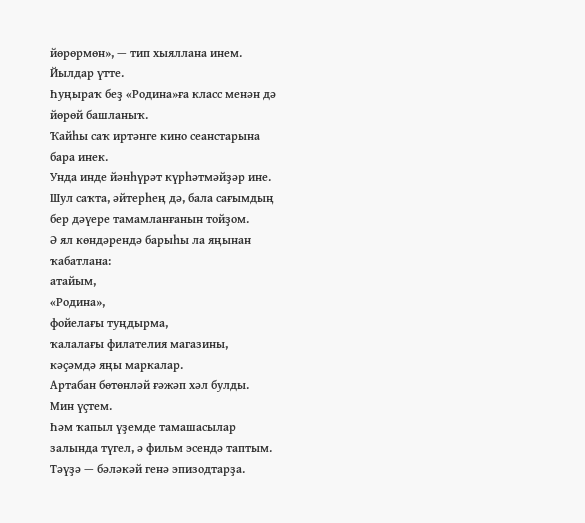йөрөрмөн», — тип хыяллана инем.
Йылдар үтте.
Һуңыраҡ беҙ «Родина»ға класс менән дә йөрөй башланыҡ.
Ҡайһы саҡ иртәнге кино сеанстарына бара инек.
Унда инде йәнһүрәт күрһәтмәйҙәр ине.
Шул саҡта, әйтерһең дә, бала сағымдың бер дәүере тамамланғанын тойҙом.
Ә ял көндәрендә барыһы ла яңынан ҡабатлана:
атайым,
«Родина»,
фойелағы туңдырма,
ҡалалағы филателия магазины,
кәҫәмдә яңы маркалар.
Артабан бөтөнләй ғәжәп хәл булды.
Мин үҫтем.
Һәм ҡапыл үҙемде тамашасылар залында түгел, ә фильм эсендә таптым.
Тәүҙә — бәләкәй генә эпизодтарҙа.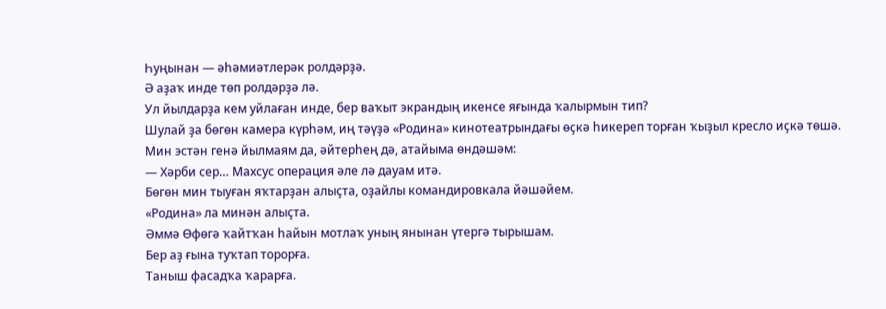Һуңынан — әһәмиәтлерәк ролдәрҙә.
Ә аҙаҡ инде төп ролдәрҙә лә.
Ул йылдарҙа кем уйлаған инде, бер ваҡыт экрандың икенсе яғында ҡалырмын тип?
Шулай ҙа бөгөн камера күрһәм, иң тәүҙә «Родина» кинотеатрындағы өҫкә һикереп торған ҡыҙыл кресло иҫкә төшә.
Мин эстән генә йылмаям да, әйтерһең дә, атайыма өндәшәм:
— Хәрби сер… Махсус операция әле лә дауам итә.
Бөгөн мин тыуған яҡтарҙан алыҫта, оҙайлы командировкала йәшәйем.
«Родина» ла минән алыҫта.
Әммә Өфөгә ҡайтҡан һайын мотлаҡ уның янынан үтергә тырышам.
Бер аҙ ғына туҡтап торорға.
Таныш фасадҡа ҡарарға.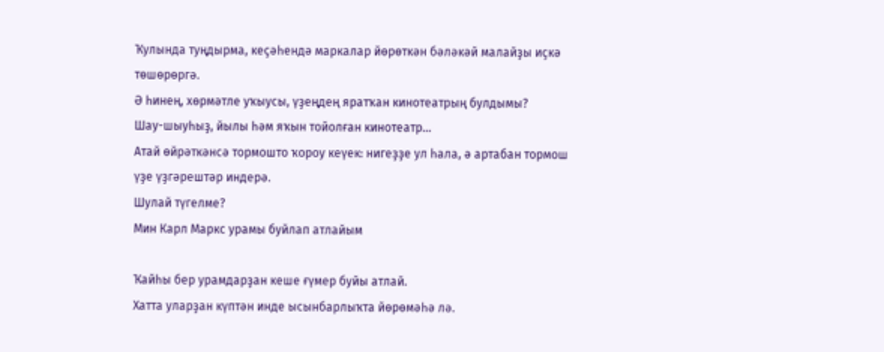Ҡулында туңдырма, кеҫәһендә маркалар йөрөткән бәләкәй малайҙы иҫкә төшөрөргә.
Ә һинең, хөрмәтле уҡыусы, үҙеңдең яратҡан кинотеатрың булдымы?
Шау-шыуһыҙ, йылы һәм яҡын тойолған кинотеатр…
Атай өйрәткәнсә тормошто ҡороу кеүек: нигеҙҙе ул һала, ә артабан тормош үҙе үҙгәрештәр индерә.
Шулай түгелме?
Мин Карл Маркс урамы буйлап атлайым

Ҡайһы бер урамдарҙан кеше ғүмер буйы атлай.
Хатта уларҙан күптән инде ысынбарлыҡта йөрөмәһә лә.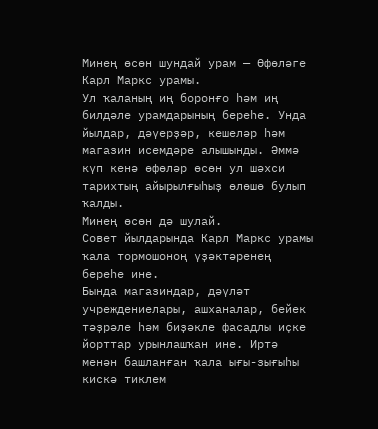Минең өсөн шундай урам — Өфөләге Карл Маркс урамы.
Ул ҡаланың иң боронғо һәм иң билдәле урамдарының береһе. Унда йылдар, дәүерҙәр, кешеләр һәм магазин исемдәре алышынды. Әммә күп кенә өфөләр өсөн ул шәхси тарихтың айырылғыһыҙ өлөшө булып ҡалды.
Минең өсөн дә шулай.
Совет йылдарында Карл Маркс урамы ҡала тормошоноң үҙәктәренең береһе ине.
Бында магазиндар, дәүләт учреждениелары, ашханалар, бейек тәҙрәле һәм биҙәкле фасадлы иҫке йорттар урынлашҡан ине. Иртә менән башланған ҡала ығы-зығыһы кискә тиклем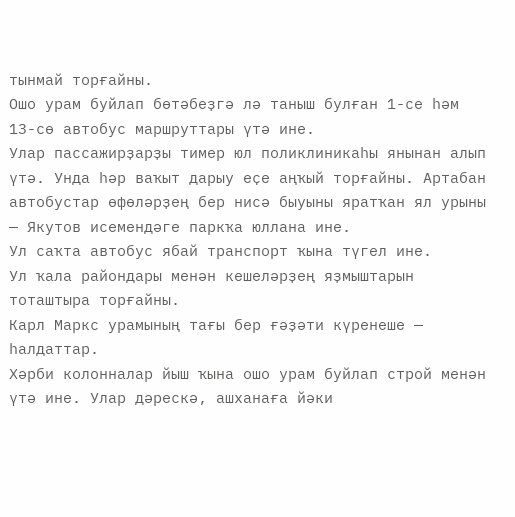тынмай торғайны.
Ошо урам буйлап бөтәбеҙгә лә таныш булған 1-се һәм 13-сө автобус маршруттары үтә ине.
Улар пассажирҙарҙы тимер юл поликлиникаһы янынан алып үтә. Унда һәр ваҡыт дарыу еҫе аңҡый торғайны. Артабан автобустар өфөләрҙең бер нисә быуыны яратҡан ял урыны — Якутов исемендәге паркҡа юллана ине.
Ул саҡта автобус ябай транспорт ҡына түгел ине.
Ул ҡала райондары менән кешеләрҙең яҙмыштарын тоташтыра торғайны.
Карл Маркс урамының тағы бер ғәҙәти күренеше — һалдаттар.
Хәрби колонналар йыш ҡына ошо урам буйлап строй менән үтә ине. Улар дәрескә, ашханаға йәки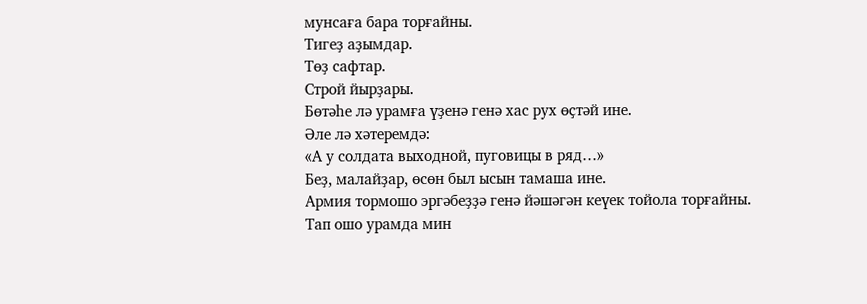мунсаға бара торғайны.
Тигеҙ аҙымдар.
Төҙ сафтар.
Строй йырҙары.
Бөтәһе лә урамға үҙенә генә хас рух өҫтәй ине.
Әле лә хәтеремдә:
«А у солдата выходной, пуговицы в ряд…»
Беҙ, малайҙар, өсөн был ысын тамаша ине.
Армия тормошо эргәбеҙҙә генә йәшәгән кеүек тойола торғайны.
Тап ошо урамда мин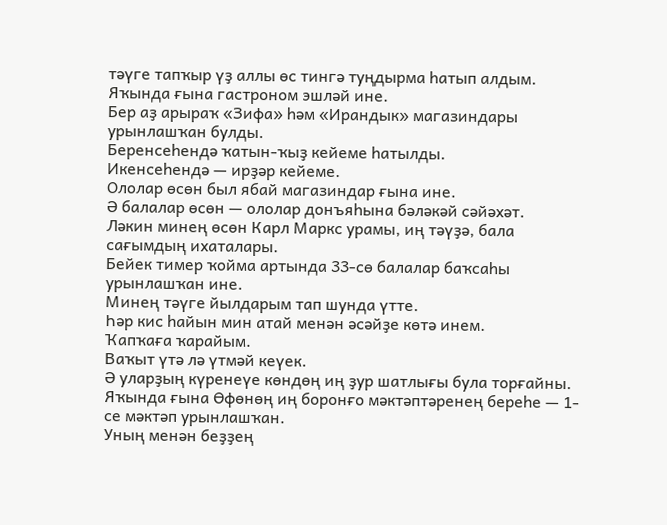тәүге тапҡыр үҙ аллы өс тингә туңдырма һатып алдым.
Яҡында ғына гастроном эшләй ине.
Бер аҙ арыраҡ «Зифа» һәм «Ирандык» магазиндары урынлашҡан булды.
Беренсеһендә ҡатын-ҡыҙ кейеме һатылды.
Икенсеһендә — ирҙәр кейеме.
Ололар өсөн был ябай магазиндар ғына ине.
Ә балалар өсөн — ололар донъяһына бәләкәй сәйәхәт.
Ләкин минең өсөн Карл Маркс урамы, иң тәүҙә, бала сағымдың ихаталары.
Бейек тимер ҡойма артында 33-сө балалар баҡсаһы урынлашҡан ине.
Минең тәүге йылдарым тап шунда үтте.
Һәр кис һайын мин атай менән әсәйҙе көтә инем.
Ҡапҡаға ҡарайым.
Ваҡыт үтә лә үтмәй кеүек.
Ә уларҙың күренеүе көндөң иң ҙур шатлығы була торғайны.
Яҡында ғына Өфөнөң иң боронғо мәктәптәренең береһе — 1-се мәктәп урынлашҡан.
Уның менән беҙҙең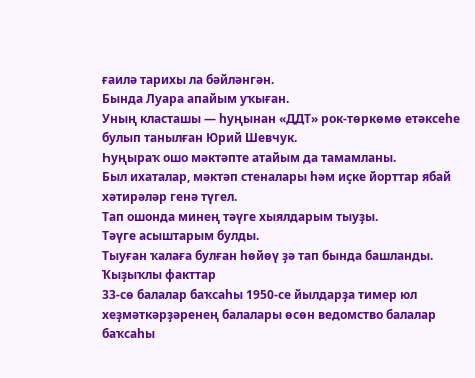ғаилә тарихы ла бәйләнгән.
Бында Луара апайым уҡыған.
Уның класташы — һуңынан «ДДТ» рок-төркөмө етәксеһе булып танылған Юрий Шевчук.
Һуңыраҡ ошо мәктәпте атайым да тамамланы.
Был ихаталар, мәктәп стеналары һәм иҫке йорттар ябай хәтирәләр генә түгел.
Тап ошонда минең тәүге хыялдарым тыуҙы.
Тәүге асыштарым булды.
Тыуған ҡалаға булған һөйөү ҙә тап бында башланды.
Ҡыҙыҡлы факттар
33-сө балалар баҡсаһы 1950-се йылдарҙа тимер юл хеҙмәткәрҙәренең балалары өсөн ведомство балалар баҡсаһы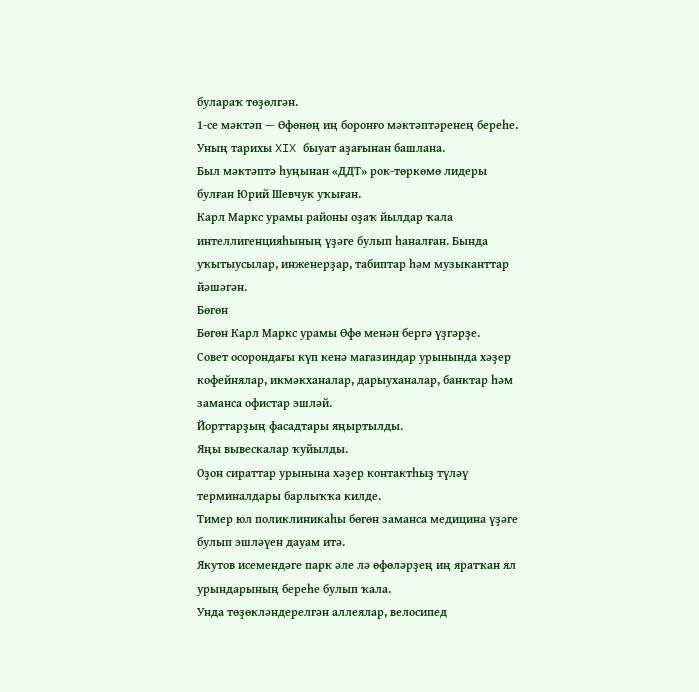булараҡ төҙөлгән.
1-се мәктәп — Өфөнөң иң боронғо мәктәптәренең береһе. Уның тарихы XIX быуат аҙағынан башлана.
Был мәктәптә һуңынан «ДДТ» рок-төркөмө лидеры булған Юрий Шевчук уҡыған.
Карл Маркс урамы районы оҙаҡ йылдар ҡала интеллигенцияһының үҙәге булып һаналған. Бында уҡытыусылар, инженерҙар, табиптар һәм музыканттар йәшәгән.
Бөгөн
Бөгөн Карл Маркс урамы Өфө менән бергә үҙгәрҙе.
Совет осорондағы күп кенә магазиндар урынында хәҙер кофейнялар, икмәкханалар, дарыуханалар, банктар һәм заманса офистар эшләй.
Йорттарҙың фасадтары яңыртылды.
Яңы вывескалар ҡуйылды.
Оҙон сираттар урынына хәҙер контактһыҙ түләү терминалдары барлыҡҡа килде.
Тимер юл поликлиникаһы бөгөн заманса медицина үҙәге булып эшләүен дауам итә.
Якутов исемендәге парк әле лә өфөләрҙең иң яратҡан ял урындарының береһе булып ҡала.
Унда төҙөкләндерелгән аллеялар, велосипед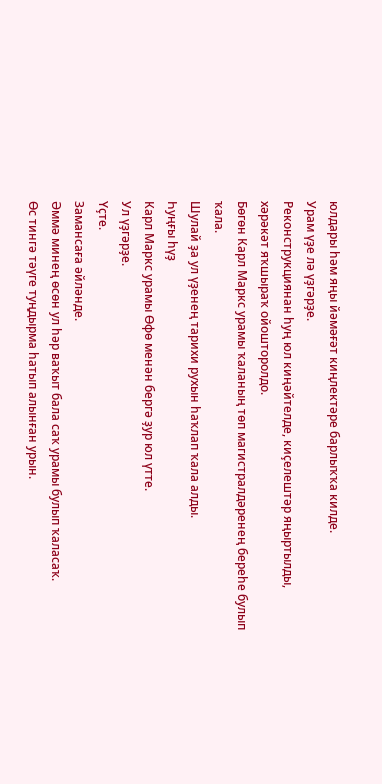юлдары һәм яңы йәмәғәт киңлектәре барлыҡҡа килде.
Урам үҙе лә үҙгәрҙе.
Реконструкциянан һуң юл киңәйтелде, киҫелештәр яңыртылды, хәрәкәт яҡшыраҡ ойошторолдо.
Бөгөн Карл Маркс урамы ҡаланың төп магистралдәренең береһе булып ҡала.
Шулай ҙа ул үҙенең тарихи рухын һаҡлап ҡала алды.
Һуңғы һүҙ
Карл Маркс урамы Өфө менән бергә ҙур юл үтте.
Ул үҙгәрҙе.
Үҫте.
Замансаға әйләнде.
Әммә минең өсөн ул һәр ваҡыт бала саҡ урамы булып ҡаласаҡ.
Өс тингә тәүге туңдырма һатып алынған урын.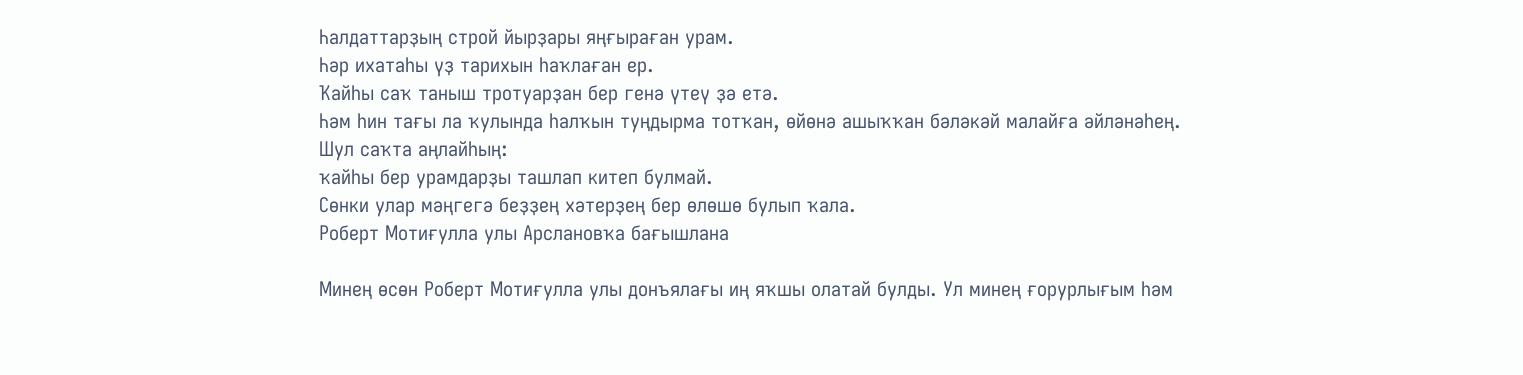Һалдаттарҙың строй йырҙары яңғыраған урам.
Һәр ихатаһы үҙ тарихын һаҡлаған ер.
Ҡайһы саҡ таныш тротуарҙан бер генә үтеү ҙә етә.
Һәм һин тағы ла ҡулында һалҡын туңдырма тотҡан, өйөнә ашыҡҡан бәләкәй малайға әйләнәһең.
Шул саҡта аңлайһың:
ҡайһы бер урамдарҙы ташлап китеп булмай.
Сөнки улар мәңгегә беҙҙең хәтерҙең бер өлөшө булып ҡала.
Роберт Мотиғулла улы Арслановҡа бағышлана

Минең өсөн Роберт Мотиғулла улы донъялағы иң яҡшы олатай булды. Ул минең ғорурлығым һәм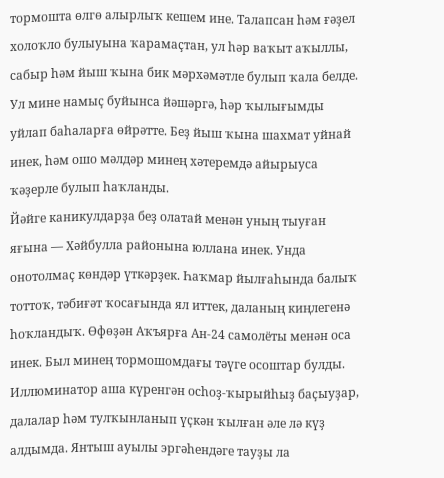тормошта өлгө алырлыҡ кешем ине. Талапсан һәм ғәҙел холоҡло булыуына ҡарамаҫтан, ул һәр ваҡыт аҡыллы, сабыр һәм йыш ҡына бик мәрхәмәтле булып ҡала белде. Ул мине намыҫ буйынса йәшәргә, һәр ҡылығымды уйлап баһаларға өйрәтте. Беҙ йыш ҡына шахмат уйнай инек, һәм ошо мәлдәр минең хәтеремдә айырыуса ҡәҙерле булып һаҡланды.
Йәйге каникулдарҙа беҙ олатай менән уның тыуған яғына — Хәйбулла районына юллана инек. Унда онотолмаҫ көндәр үткәрҙек. Һаҡмар йылғаһында балыҡ тоттоҡ, тәбиғәт ҡосағында ял иттек, даланың киңлегенә һоҡландыҡ. Өфөҙән Аҡъярға Ан-24 самолёты менән оса инек. Был минең тормошомдағы тәүге осоштар булды. Иллюминатор аша күренгән осһоҙ-ҡырыйһыҙ баҫыуҙар, далалар һәм тулҡынланып үҫкән ҡылған әле лә күҙ алдымда. Янтыш ауылы эргәһендәге тауҙы ла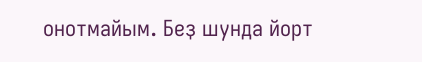онотмайым. Беҙ шунда йорт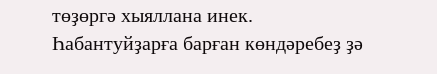төҙөргә хыяллана инек. Һабантуйҙарға барған көндәребеҙ ҙә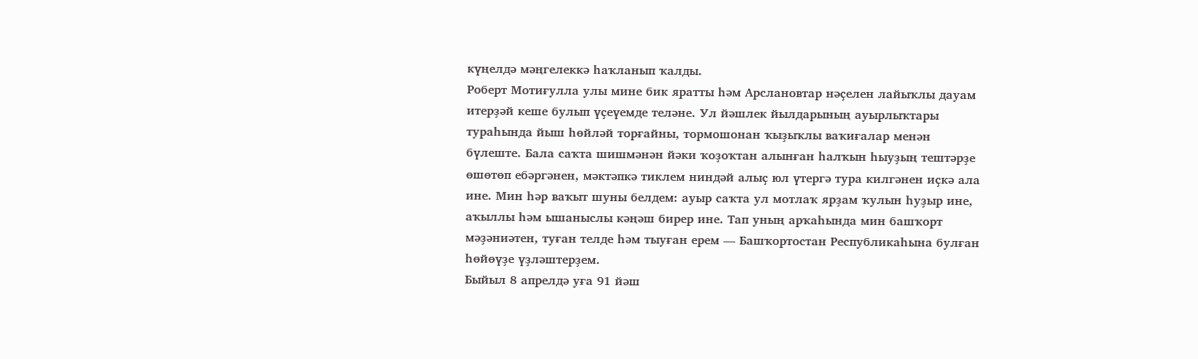күңелдә мәңгелеккә һаҡланып ҡалды.
Роберт Мотиғулла улы мине бик яратты һәм Арслановтар нәҫелен лайыҡлы дауам итерҙәй кеше булып үҫеүемде теләне. Ул йәшлек йылдарының ауырлыҡтары тураһында йыш һөйләй торғайны, тормошонан ҡыҙыҡлы ваҡиғалар менән бүлеште. Бала саҡта шишмәнән йәки ҡоҙоҡтан алынған һалҡын һыуҙың тештәрҙе өшөтөп ебәргәнен, мәктәпкә тиклем ниндәй алыҫ юл үтергә тура килгәнен иҫкә ала ине. Мин һәр ваҡыт шуны белдем: ауыр саҡта ул мотлаҡ ярҙам ҡулын һуҙыр ине, аҡыллы һәм ышаныслы кәңәш бирер ине. Тап уның арҡаһында мин башҡорт мәҙәниәтен, туған телде һәм тыуған ерем — Башҡортостан Республикаһына булған һөйөүҙе үҙләштерҙем.
Быйыл 8 апрелдә уға 91 йәш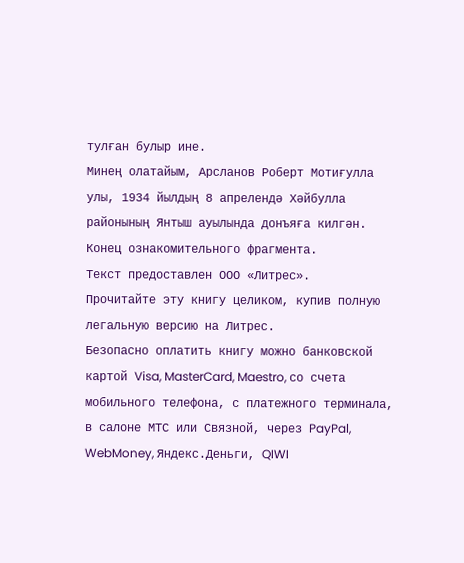тулған булыр ине.
Минең олатайым, Арсланов Роберт Мотиғулла улы, 1934 йылдың 8 апрелендә Хәйбулла районының Янтыш ауылында донъяға килгән.
Конец ознакомительного фрагмента.
Текст предоставлен ООО «Литрес».
Прочитайте эту книгу целиком, купив полную легальную версию на Литрес.
Безопасно оплатить книгу можно банковской картой Visa, MasterCard, Maestro, со счета мобильного телефона, с платежного терминала, в салоне МТС или Связной, через PayPal, WebMoney, Яндекс.Деньги, QIWI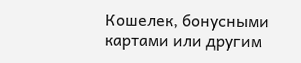Кошелек, бонусными картами или другим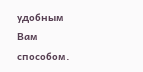удобным Вам способом.